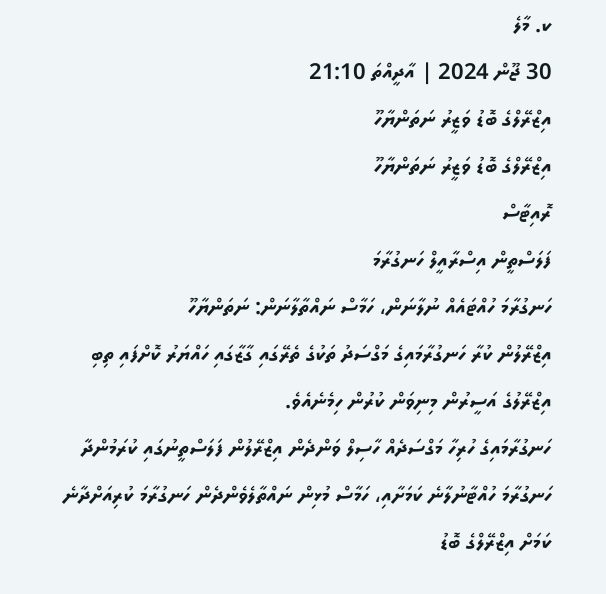ކ. މާލެ
30 ޖޫން 2024 | އާދީއްތަ 21:10
އިޒްރޭލްގެ ބޮޑު ވަޒީރު ނަތަންޔާހޫ
އިޒްރޭލްގެ ބޮޑު ވަޒީރު ނަތަންޔާހޫ
ރޮއިޓާސް
ފަލަސްތީން އިސްރާއީލް ހަނގުރާމަ
ހަނގުރާމަ ހުއްޓައެއް ނުލާނަން، ހަމާސް ނައްތާލާނަން: ނަތަންޔާހޫ
އިޒްރޭލުން ކުރާ ހަނގުރާމައިގެ މަގްސަދު ތަކުގެ ތެރޭގައި ގާޒާގައި ހައްޔަރު ކޮށްފައި ތިބި އިޒްރޭލުގެ އަސީރުން މިނިވަން ކުރުން ހިމެނެއެވެ.
ހަނގުރާމައިގެ ހުރިހާ މަގްސަދެއް ހާސިލް ވަންދެން އިޒްރޭލުން ފަލަސްތީނުގައި ކުރަމުންދާ ހަނގުރާމަ ހުއްޓާނުލާނެ ކަމަށާއި، ހަމާސް މުޅިން ނައްތާލެވެންދެން ހަނގުރާމަ ކުރިއަށްދާނެ ކަމަށް އިޒްރޭލްގެ ބޮޑު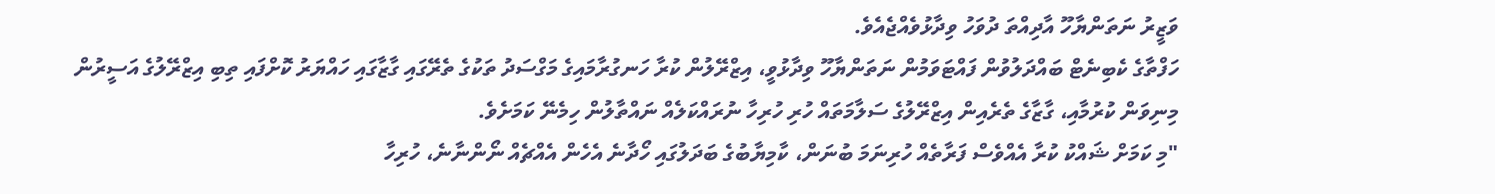ވަޒީރު ނަތަންޔާހޫ އާދިއްތަ ދުވަހު ވިދާޅުވެއްޖެއެވެ.
ހަފްތާގެ ކެބިނެޓް ބައްދަލުވުން ފައްޓަވަމުން ނަތަންޔާހޫ ވިދާޅުވީ، އިޒްރޭލުން ކުރާ ހަނގުރާމައިގެ މަގްސަދު ތަކުގެ ތެރޭގައި ގާޒާގައި ހައްޔަރު ކޮށްފައި ތިބި އިޒްރޭލުގެ އަސީރުން މިނިވަން ކުރުމާއި، ގާޒާގެ ތެރެއިން އިޒްރޭލުގެ ސަލާމަތައް ހުރި ހުރިހާ ނުރައްކަލެއް ނައްތާލުން ހިމެނޭ ކަމަށެވެ.
"މި ކަމަށް ޝައްކު ކުރާ އެއްވެސް ފަރާތެއް ހުރިނަމަ ބުނަން، ކާމިޔާބުގެ ބަދަލުގައި ހޯދާނެ އެހެން އެއްޗެއް ނޯންނާނެ، ހުރިހާ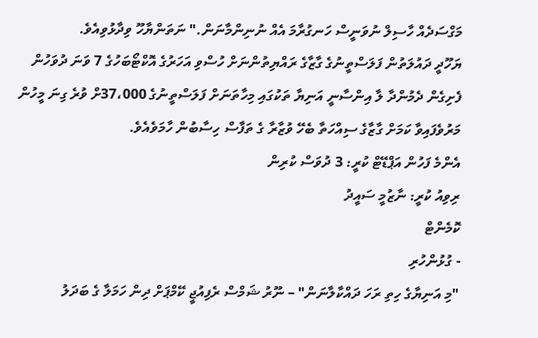މަގްސަދެއް ހާސިލް ނުވަނީސް ހަނގުރާމަ އެއް ނުނިންމާނަން." ނަތަންޔާހޫ ވިދާޅުވިއެވެ.
ޔަހޫދީ ދައުލަތުން ފަލަސްތީނުގެ ގާޒާގެ ރައްޔިތުންނަށް ހުސްވި އަހަރުގެ އޮކްޓޯބަހުގެ 7 ވަނަ ދުވަހުން ފެށިގެން ދެމުންދާ ލާ އިންސާނީ އަނިޔާ ތަކުގައި މިހާތަނަށް ފަލަސްތީނުގެ 37،000ށް ވުރެ ގިނަ މީހުން މަރުވެފައިވާ ކަމަށް ގާޒާގެ ސިއްހަތާ ބެހޭ ވުޒާރާ ގެ ތަފާސް ހިސާބުން ހާމަވެއެވެ.
އެންމެ ފަހުން އަޕްޑޭޓް ކުރީ: 3 ދުވަސް ކުރިން
ރިވިއު ކުރީ: ނާޒުމީ ސައީދު
ކޮމެންޓް
- ގުޅުންހުރި
"މި އަނިޔާގެ ހިތި ރަހަ ދައްކާލާނަން" – ނޫރު ޝަމްސް ރެފިއުޖީ ކޭމްޕަށް ދިން ހަމަލާ ގެ ބަދަލު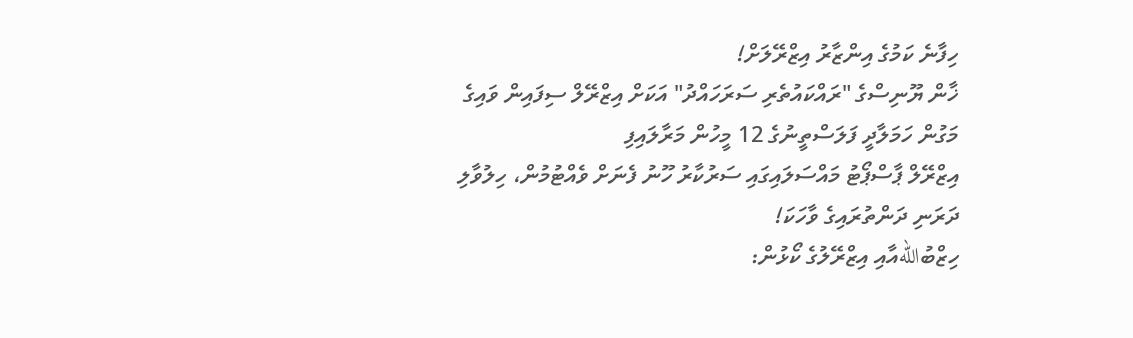ހިފާނެ ކަމުގެ އިންޒާރު އިޒްރޭލަށް!
ޚާން ޔޫނިސްގެ "ރައްކައުތެރި ސަރަހައްދު" އަކަށް އިޒްރޭލް ސިފައިން ވައިގެ މަގުން ހަމަލާދީ ފަލަސްތީނުގެ 12 މީހުން މަރާލައިފި
އިޒްރޭލް ޕާސްޕޯޓު މައްސަލައިގައި ސަރުކާރު ހޫނު ފެނަށް ވެއްޓުމުން، ހިލުވާލި ދަރަނި ދަންތުރައިގެ ވާހަކަ!
ހިޒްބުاللهއާއި އިޒްރޭލުގެ ކޯޅުން: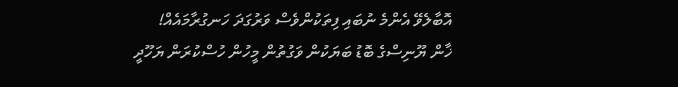އޮބާލެވޭ އެންމެ ނުބައި ފިތަކުންވެސް ވަރުގަދަ ހަނގުރާމައެއް!
ޚާން ޔޫނިސްގެ ބޮޑު ބަޔަކުން ވަގުތުން މީހުން ހުސްކުރަން ޔަހޫދީ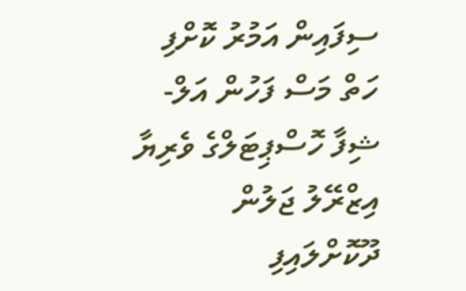ސިފައިން އަމުރު ކޮށްފި
ހަތް މަސް ފަހުން އަލް-ޝިފާ ހޮސްޕިޓަލްގެ ވެރިޔާ އިޒްރޭލު ޖަލުން ދޫކޮށްލައިފި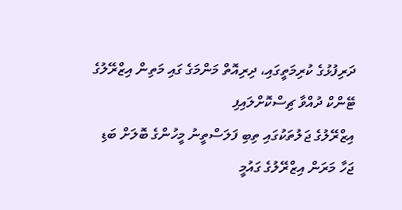ދަރިފުޅުގެ ކުރިމަތީގައި، ދިރިއޮތް މަންމަގެ ގައި މަތިން އިޒްރޭލުގެ ޓޭންކް ދުއްވާ ޗިސްކޮށްލައިފި
އިޒްރޭލުގެ ޖަލުތަކުގައި ތިބި ފަލަސްތީނު މީހުންގެ ބޮލަށް ބަޑި ޖަހާ މަރަން އިޒްރޭލުގެ ގައުމީ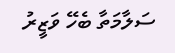ސަލާމަތާ ބެހޭ ވަޒީރު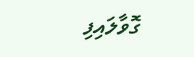ގޮވާލައިފި